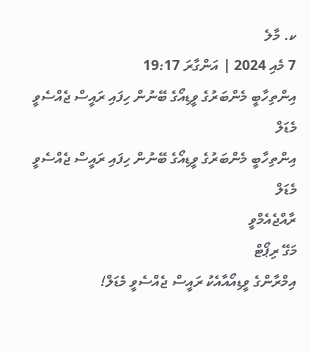ކ. މާލެ
7 މެއި 2024 | އަންގާރަ 19:17
އިންތިހާބީ މެންބަރުގެ ވީޑިއޯގެ ބޭނުން ހިފައި ރައީސް ޖެއްސެވީ މެޑަލް
އިންތިހާބީ މެންބަރުގެ ވީޑިއޯގެ ބޭނުން ހިފައި ރައީސް ޖެއްސެވީ މެޑަލް
ރާއްޖެއެމްވީ
މަގޭ ރިޕޯޓް
އިމްރާންގެ ވީޑިއޯއާއެކު ރައީސް ޖެއްސެވީ މެޑަލް!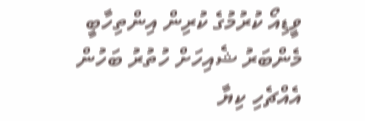ވީޑިއޯ ކުރުމުގެ ކުރިން އިންތިހާބީ މެންބަރު ޝެއިހަށް ހުތުރު ބަހުން އެއްޗެހި ކިޔާ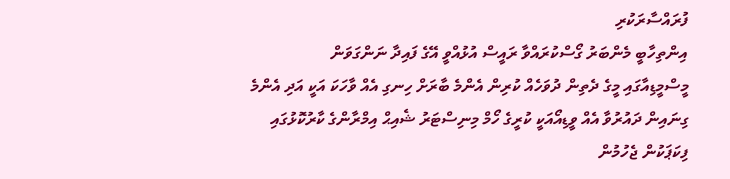ފުރައްސާރަކުރި
އިންތިހާބީ މެންބަރު ގޯސްކުރައްވާ ރައީސް އުޅުއްވީ އޭގެ ފައިދާ ނަންގަވަން
މީސްމީޑިއާގައި މީގެ ދެތިން ދުވަހެއް ކުރިން އެންމެ ބާރަށް ހިނގި އެއް ވާހަކަ އަކީ އަދި އެންމެ ގިނައިން ދައުރުވާ އެއް ވީޑިއޯއަކީ ކުރީގެ ހޯމް މިނިސްޓަރު ޝެއިޙް އިމްރާންގެ ކާރުކޮޅުގައި ފިކަޕަކުން ޖެހުމުން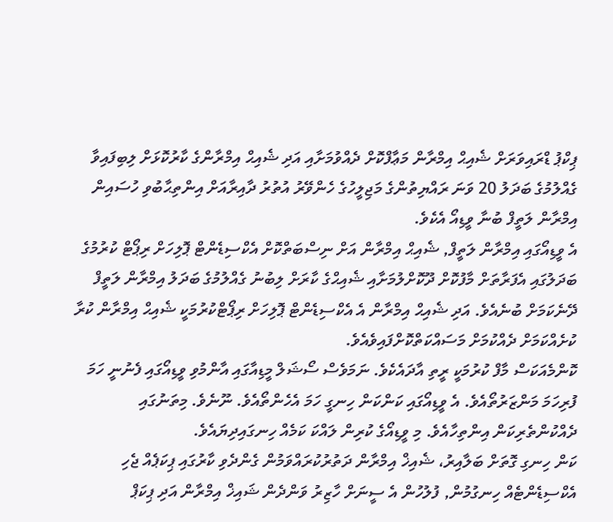ޕިކްޕު ޑްރައިވަރަށް ޝެއިޙް އިމްރާން މަޢާފްކޮށް ދެއްވުމަށާއި އަދި ޝެއިޙް އިމްރާންގެ ކާރުކޮޅަށް ލިބިފައިވާ ގެއްލުމުގެ ބަދަލު 20 ވަނަ ރައްޔިތުންގެ މަޖިލީހުގެ ހެންވޭރު އުތުރު ދާއިރާއަށް އިންތިޙާބުވި ހުސައިން އިމްރާން ލަތީފް ބުނާ ވީޑިއޯ އެކެވެ.
އެ ވީޑިއޯގައި އިމްރާން ލަތީފް, ޝެއިޙް އިމްރާން އަށް ނިސްބަތްކޮށް އެކްސިޑެންޓް ޕޮލިހަށް ރިޕޯޓް ކުރުމުގެ ބަދަލުގައި އެފަރާތަށް މާފުކޮށް ދޫކޮށްލުމަށާއި ޝެއިޙްގެ ކާރަށް ލިބުނު ގެއްލުމުގެ ބަދަލު އިމްރާން ލަތީފް ދޭނެކަމަށް ބުނެއެވެ. އަދި ޝެއިޙް އިމްރާން އެ އެކްސިޑެންޓް ޕޮލިހަށް ރިޕޯޓްކުރުމަކީ ޝެއިޙް އިމްރާން ކުރާ ކުށެއްކަމަށް ދެއްކުމަށް މަސައްކަތްކޮށްފައިވެއެވެ.
ކޮންމެއަކަސް މާފް ކުރުމަކީ ރީތި އާދައެކެވެ. ނަމަވެސް ސޯޝަލް މީޑިއާގައި އާންމުވި ވީޑިއޯގައި ފެނުނީ ހަމަ ފުރިހަމަ މަންޒަރުތޯއެވެ. އެ ވީޑިއޯގައި ކަންކަން ހިނގީ ހަމަ އެހެންތޯއެވެ. ނޫނެވެ. މިތަނުގައި ދެއްކުންތެރިކަން އިންތިހާއެވެ. މި ވީޑިއޯގެ ކުރިން ލައްކަ ކަމެއް ހިނގައިދިޔައެވެ.
ކަން ހިނގި ގޮތަށް ބަލާއިރު، ޝެއިޚް އިމްރާން ދަތުރުކުރައްވަމުން ގެންދެވި ކާރުގައި ޕިކަޕެއް ޖެހި އެކްސިޑެންޓެއް ހިނގުމުން, ފުލުހުން އެ ސީނަށް ހާޒިރު ވަންދެން ޝައިޚް އިމްރާން އަދި ޕިކަޕް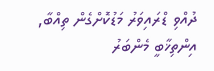ދުއްވި ޑްރައިވަރު މަޑުކޮށްގެން ތިއްބާ, އިންތިޚާބީ މެންބަރު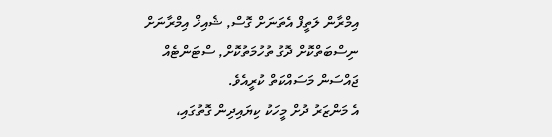އިމްރާން ލަތީފް އެތަނަށް ގޮސް, ޝެއިޚް އިމްރާނަށް ނިސްބަތްކޮށް ދޮގު ތުހުމަތުކޮށް, ސްޓަންޓެއް ޖައްސަން މަސައްކަތް ކުރީއެވެ.
އެ މަންޒަރު ދުށް މީހަކު ކިޔައިދިން ގޮތުގައި،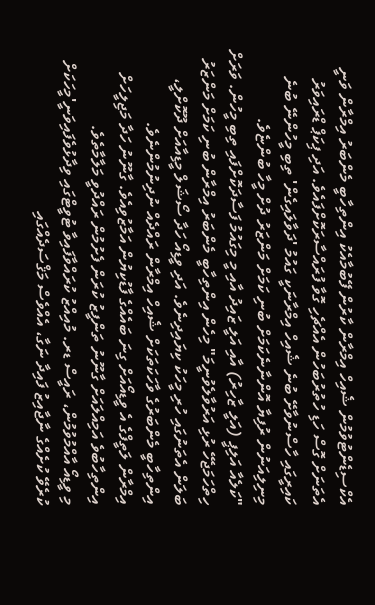އެކްސިޑެންޓުވުމުން ޝެއިހް އިމްރާން ކާރުން ފޭބުމާއެކު އިންތިހާބީ މެންބަރު އިމްރާން ވަނީ އެތަނަށް ގޮސް ހަޑި ހުތުރުބަހުން އެއްޗެހި ގޮވާ ފުރައްސާރަކޮށްފައެވެ. އަދި ޕިކަޕް ޑްރައިވަރު ކައިރީގައި ހާސްނުވާށޭ ބުނެ ޝެއިހް އިމްރާނަކީ ގައުމު 'ދަވާލައިގެން' ތިބި މީހުންނޭ ބުނެ މިނިލިއަނުން ރުފިޔާ އޮންނާނެކަމަށް ބުނި ކަމަށް މަންޒަރު ދުށް މީހާ ބުންޏެވެ.
"ކަލެއާ އަލިޕީ (އަލީ ޒާހިރު) އާއި އަލީ ޒައިދު އާއި މީ މިގައުމު ފަސާދަކޮށްފައި ތިބި މީހުން. ވަރަށް ހިތްހަމަޖެހޭ ރުޅި އަރުވާލެވުނީމަ" މިހެން އިންތިހާބީ މެންބަރު އިމްރާން ބުނި ކަމަށް މަންޒަރު ބަލަން އެތަނުގައި ހުރި މީހަކު ކިޔައިދިނެވެ. އަދި ވީޑިއޯ ހަދާ ސޯޝަލް މީޑިއާއަށް ދޫކޮށްލީ، އިންތިހާބީ މެންބަރުގެ ވާހަކަތަކަށް ޝެއިހް އިމްރާން ރައްދެއް ނުދިނުމުންނެވެ.
އިމްރާން ލަތީފްގެ އެ ވީޑިއޯއަށް ގިނަ ބައެއްގެ ފާޑުކިޔުން އަމާޒުވިއެވެ. ގާނޫނު ހަދާ މަޖިލީހަށް އިންތިހާބުވެ އަމިއްލައަށް ގާނޫނު ތަންފީޒު ކުރަން ފެށުމުން ރައްދުވީ މަލާމާތެވެ.
މި ވީޑިއޯ އާއްމުވުމުން، ރައީސް ޑރ. މުއިއްޒު ކުރައްވާފައިވާ ޓުވީޓްގައި ވިދާޅުވެފައިވަނީ'މީހަކަށް ކުރެވޭ ކުށެއްގެ ނާޖާއިޒު ފައިދާ ނަގާ، އެއްވެސް މަޤްސަދެއްގައި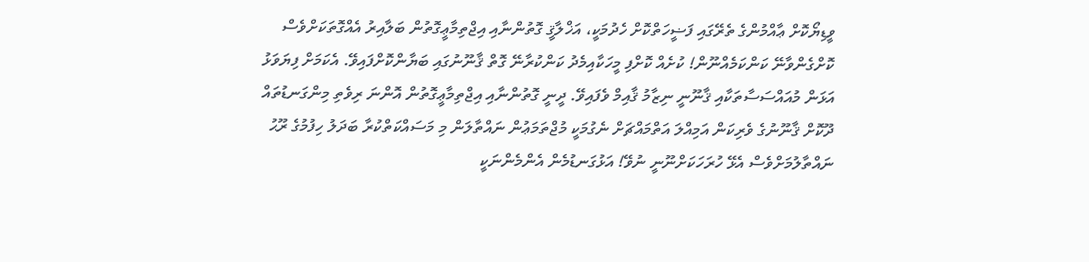ވީޑިޔޯކޮށް ޢާއްމުންގެ ތެރޭގައި ފަޟީހަތްކޮށް ހެދުމަކީ، އަޚްލާޤީ ގޮތުންނާއި އިޖްތިމާޢީގޮތުން ބަލާއިރު އެއްގޮތަކަށްވެސް ކޮށްގެންވާނޭ ކަންކަމެއްނޫން! ކުށެއް ކޮށްފި މީހަކާއިމެދު ކަންކުރާނޭ ގޮތް ޤާނޫނުގައި ބަޔާންކޮށްފައިވޭ. އެކަމަށް ފިޔަވަޅު އަޅަން މުއައްސަސާތަކާއި ޤާނޫނީ ނިޒާމު ޤާއިމް ވެފައިވޭ. ދީނީ ގޮތުންނާއި އިޖްތިމާޢީގޮތުން އޮންނަ ރިވެތި މިންގަނޑުތައް ދޫކޮށް ޤާނޫނުގެ ވެރިކަން އަމިއްލަ އަތްމައްޗަށް ނެގުމަކީ މުޖްތަމަޢުން ނައްތާލަން މި މަސައްކަތްކުރާ ބަދަލު ހިފުމުގެ ރޫޙު ނައްތާލުމަށްވެސް އެޅޭ ހުރަހަކަށްނޫނީ ނުވޭ! އަޅުގަނޑުމެން އެންމެންނަކީ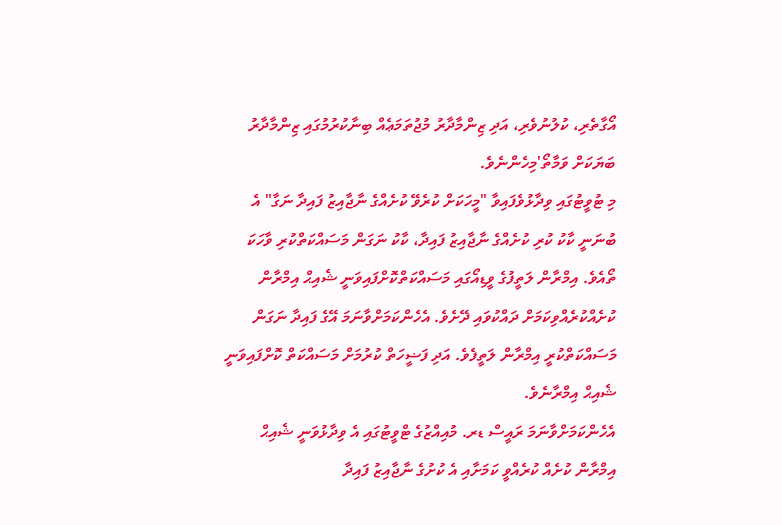އޯގާތެރި، ކުލުނުވެރި، އަދި ޒިންމާދާރު މުޖުތަމަޢެއް ބިނާކުރުމުގައި ޒިންމާދާރު ބަޔަކަށް ވަމާތޯ'މިހެންނެވެ.
މި ޓުވީޓުގައި ވިދާޅުވެފައިވާ "މީހަކަށް ކުރެވޭ ކުށެއްގެ ނާޖާއިޒު ފައިދާ ނަގާ" އެ ބުނަނީ ކާކު ކުރި ކުށެއްގެ ނާޖާއިޒު ފައިދާ، ކާކު ނަގަން މަސައްކަތްކުރި ވާހަކަ ތޯއެވެ. އިމްރާން ލަތީފުގެ ވީޑިއޯގައި މަސައްކަތްކޮށްފައިވަނީ ޝެއިޙް އިމްރާން ކުށެއްކުރެއްވިކަމަށް ދައްކުވައި ދޭށެވެ. އެހެންކަމަށްވާނަމަ އޭގެ ފައިދާ ނަގަން މަސައްކަތްކުރީ އިމްރާން ލަތީފެވެ. އަދި ފަޟީހަތް ކުރުމަށް މަސައްކަތް ކޮށްފައިވަނީ ޝެއިޙް އިމްރާނެވެ.
އެހެންކަމަށްވާނަމަ ރައީސް ޑރ. މުއިއްޒުގެ ޓްވީޓުގައި އެ ވިދާޅުވަނީ ޝެއިޙް އިމްރާން ކުށެއް ކުރެއްވީ ކަމަށާއި އެ ކުށުގެ ނާޖާއިޒު ފައިދާ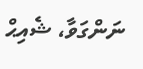ނަންގަވާ، ޝެއިޙް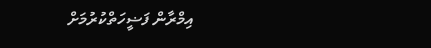އިމްރާން ފަޟީހަތްކުރުމަށް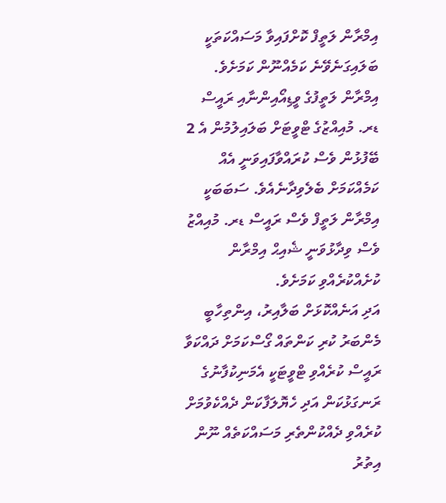އިމްރާން ލަތީފް ކޮށްފައިވާ މަސައްކަތަކީ ބަލައިގަނެވޭނެ ކަމެއްނޫން ކަމަށެވެ. އިމްރާން ލަތީފުގެ ވީޑިއޯއިންނާއި ރައީސް ޑރ. މުއިއްޒުގެ ޓްވީޓަށް ބަލައިލުމުން އެ 2 ބޭފުޅުން ވެސް ކުރައްވާފައިވަނީ އެއް ކަމެއްކަމަށް ބެލެވިދާނެއެވެ. ސަބަބަކީ އިމްރާން ލަތީފް ވެސް ރައީސް ޑރ. މުއިއްޒު ވެސް ވިދާޅުވަނީ ޝެއިޙް އިމްރާން ކުށެއްކުރެއްވި ކަމަށެވެ.
އަދި އަނެއްކޮޅަށް ބަލާއިރު، އިންތިހާބީ މެންބަރު ކުރި ކަންތައް ގޯސްކަމަށް ދައްކަވާ ރައީސް ކުރެއްވި ޓްވީޓަކީ އެމަނިކުފާނުގެ ރަނގަޅުކަން އަދި ހެޔޮލަފާކަން ދެއްކެވުމަށް ކުރެއްވި ދެއްކުންތެރި މަސައްކަތެއް ނޫން އިތުރު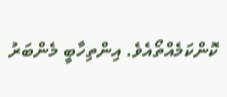ކޮންކަމެއްތޯއެވެ. އިންތިހާބީ މެންބަރު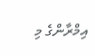އިމްރާންގެ މި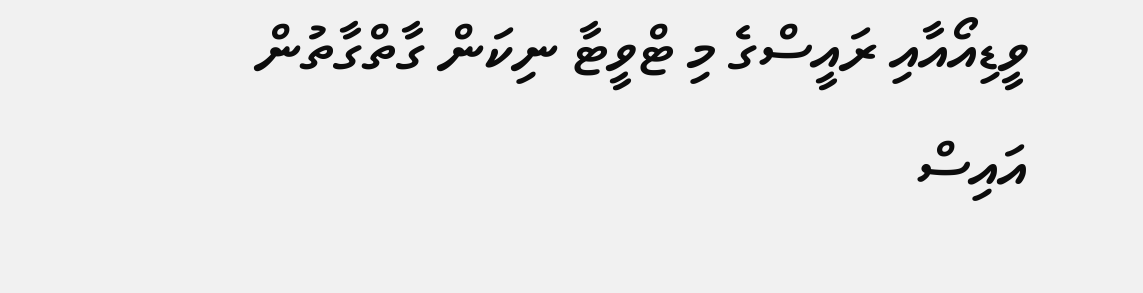ވީޑިއޯއާއި ރައީސްގެ މި ޓްވީޓާ ނިކަން ގާތްގާތުން އައިސް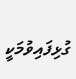ގުޅިފައިވުމަކީ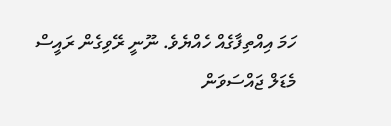ހަމަ އިއްތިފާގެއް ހެއްޔެވެ. ނޫނީ ރޭވިގެން ރައީސް މެޑަލް ޖައްސަވަން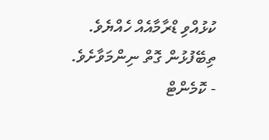ކުޅުއްވި ޑްރާމާއެއް ހެއްޔެވެ. ތިބޭފުޅުން ގޮތް ނިންމަވާށެވެ.
- ކޮމެންޓް